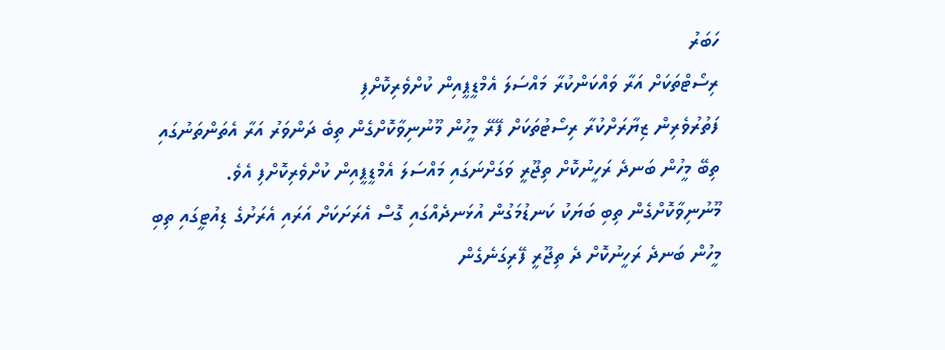ހަބަރު
ރިސޯޓްތަކަށް އަރާ ވައްކަންކުރާ މައްސަލަ އެމްޑީޕީއިން ކުށްވެރިކޮށްފި
ފަތުރުވެރިން ޒިޔާރަށްކުރާ ރިސޯޓުތަކަށް ފޭރޭ މީހުން މޫނުނިވާކޮށްގެން ތިބެ ދަންވަރު އަރާ އެތަންތަނުގައި ތިބޭ މީހުން ބަނދެ ރަހީނުކޮށް ތިޖޫރީ ވަގަށްނަގައި މައްސަލަ އެމްޑީޕީއިން ކުށްވެރިކޮށްފި އެވެ.
މޫނުނިވާކޮށްގެން ތިބި ބަޔަކު ކަނޑުމަގުން އުޅަނދެއްގައި ގޮސް އެރަށަކަށް އަރައި އެރަށުގެ ޑިއުޓީގައި ތިބި މީހުން ބަނދެ ރަހީނުކޮށް ދެ ތިޖޫރީ ފޭރިގަނެގެން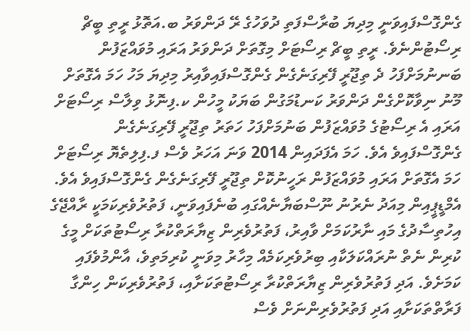ގެންގޮސްފައިވަނީ މިދިޔަ ބުރާސްފަތި ދުވަހުގެ ރޭ ދަންވަރު ބ.އަތޮޅު ރީތި ބީޗް ރިސޯޓުންނެވެ. ރީތި ބީޗް ރިސޯޓަށް މިގޮތަށް ދަންވަރު އަރައި މުވައްޒަފުން ބަނނުމަށްފަހު ދެ ތިޖޫރީ ފޭރިގަނެގެން ގެންގޮސްފައިވާއިރު މިދިޔަ މަހު ހަމަ އެގޮތަށް މޫނު ނިވާކޮށްގެން ދަންވަރު ކަނޑުމަގުން ބަޔަކު މީހުން ކ.ފިނޮޅު ވިލާސް ރިސޯޓަށް އަރައި އެ ރިސޯޓުގެ މުވައްޒަފުން ބަނުމަށްފަހު ހަތަރު ތިޖޫރީ ފޭރިގަނެގެން ގެންގޮސްފައިވެ އެވެ. ހަމަ އެފަދައިން 2014 ވަނަ އަހަރު ވެސް ފ.ފިލިތެޔޮ ރިސޯޓަށް ހަމަ އެގޮތަށް އަރައި މުވައްޒަފުން ރަހީނުކޮށް ތިޖޫރީ ފޭރިގަނެގެން ގެންގޮސްފައިވެ އެވެ.
އެމްޑީޕީއިން މިއަދު ނެރުނު ނޫސްބަޔާނެއްގައި ބުނެފައިވަނީ، ފަތުރުވެރިކަމަކީ ރާއްޖޭގެ އިހުތިސާދުގެ މައި ނާރުކަމަށް ވާއިރު، ފަތުރުވެރިން ޒިޔާރަތްކުރާ ރިސޯޓުތަކަށް މީގެ ކުރިން ނެތް ނުރައްކަލަކާއި ބިރުވެރިކަމެއް މިހާރު މިވަނީ ކުރިމަތިވެ، އާންމުވެފައި ކަމަށެވެ. އަދި ފަތުރުވެރިން ޒިޔާރަތްކުރާ ރިސޯޓުތަކަށާއި، ފަތުރުވެރިކަން ހިންގާ ފަރާތްތަކަށާއި އަދި ފަތުރުވެރިންނަށް ވެސް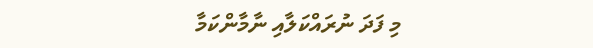މި ފަދަ ނުރައްކަލާއި ނާމާންކަމާ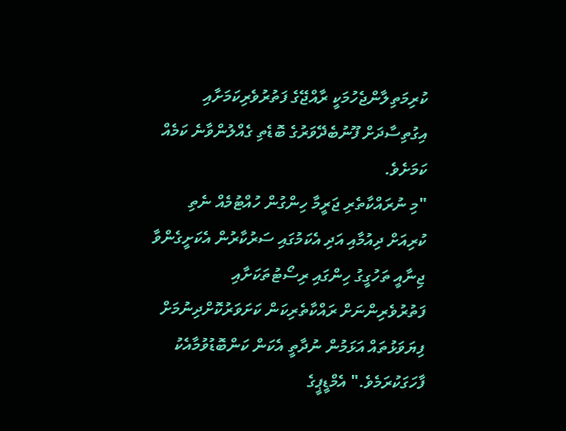ކުރިމަތިލާންޖެހުމަކީ ރާއްޖޭގެ ފަތުރުވެރިކަމަށާއި އިގުތިސާދަށް ފޫނުބެދޭވަރުގެ ބޮޑެތި ގެއްލުންވާނެ ކަމެއް ކަމަށެވެ.
"މި ނުރައްކާތެރި ޖަރީމާ ހިންގުން ހުއްޓުމެއް ނެތި ކުރިއަށް ދިއުމާއި އަދި އެކަމުގައި ސަރުކާރުން އެކަށީގެންވާ ޖިނާއީ ތަހުގީގު ހިންގައި ރިސޯޓުތަކަށާއި ފަތުރުވެރިންނަށް ރައްކާތެރިކަން ކަށަވަރުކޮށްދިނުމަށް ފިޔަވަޅުތައް އަޅަމުން ނުދާތީ އެކަން ކަންބޮޑުވުމާއެކު ފާހަގަކުރަމެވެ." އެމްޑީޕީގެ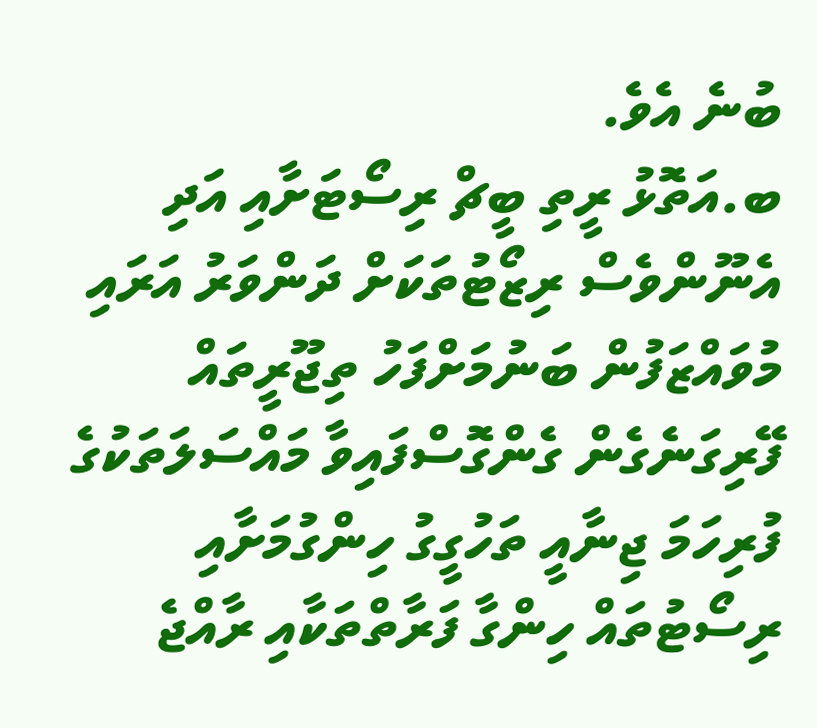ބުނެ އެވެ.
ބ.އަތޮޅު ރީތި ބީޗް ރިސޯޓަށާއި އަދި އެނޫންވެސް ރިޒޯޓުތަކަށް ދަންވަރު އަރައި މުވައްޒަފުން ބަނުމަށްފަހު ތިޖޫރީތައް ފޭރިގަނެގެން ގެންގޮސްފައިވާ މައްސަލަތަކުގެ ފުރިހަމަ ޖިނާއީ ތަހުގީގު ހިންގުމަށާއި ރިސޯޓުތައް ހިންގާ ފަރާތްތަކާއި ރާއްޖެ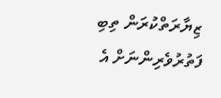ޒިޔާރަތްކުރަން ތިބި ފަތުރުވެރިންނަށް އެ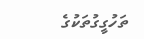ތަހުގީގުތަކުގެ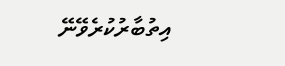އިތުބާރުކުރެވޭނޭ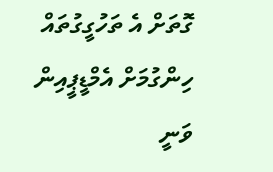ގޮތަށް އެ ތަހުގީގުތައް ހިންގުމަށް އެމްޑީޕީއިން ވަނީ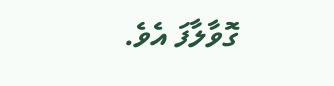ގޮވާލާފަ އެވެ.